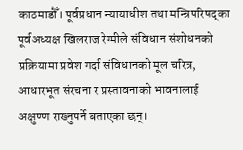काठमाडौँ। पूर्वप्रधान न्यायाधीश तथा मन्त्रिपरिषद्का पूर्वअध्यक्ष खिलराज रेग्मीले संविधान संशोधनको प्रक्रियामा प्रवेश गर्दा संविधानको मूल चरित्र, आधारभूत संरचना र प्रस्तावनाको भावनालाई अक्षुण्ण राख्नुपर्ने बताएका छन्।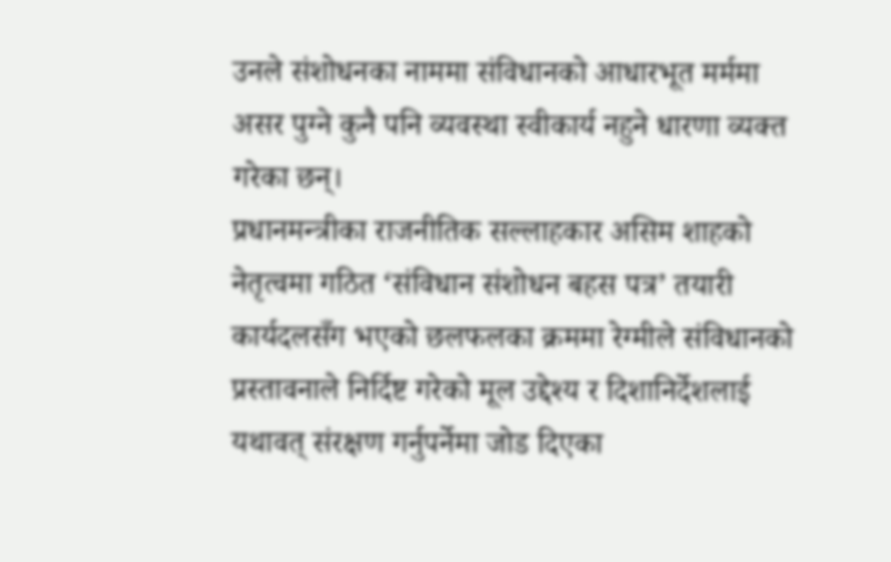उनले संशोधनका नाममा संविधानको आधारभूत मर्ममा असर पुग्ने कुनै पनि व्यवस्था स्वीकार्य नहुने धारणा व्यक्त गरेका छन्।
प्रधानमन्त्रीका राजनीतिक सल्लाहकार असिम शाहको नेतृत्वमा गठित ‘संविधान संशोधन बहस पत्र’ तयारी कार्यदलसँग भएको छलफलका क्रममा रेग्मीले संविधानको प्रस्तावनाले निर्दिष्ट गरेको मूल उद्देश्य र दिशानिर्देशलाई यथावत् संरक्षण गर्नुपर्नेमा जोड दिएका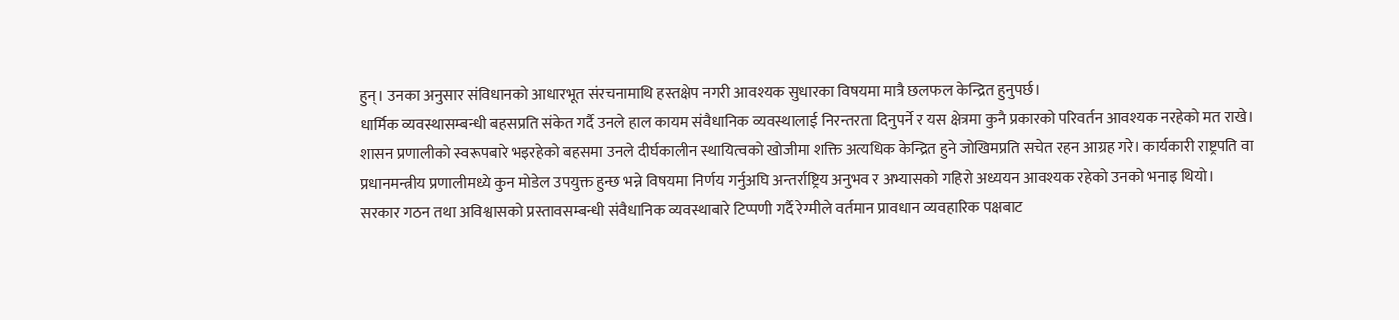हुन्। उनका अनुसार संविधानको आधारभूत संरचनामाथि हस्तक्षेप नगरी आवश्यक सुधारका विषयमा मात्रै छलफल केन्द्रित हुनुपर्छ।
धार्मिक व्यवस्थासम्बन्धी बहसप्रति संकेत गर्दै उनले हाल कायम संवैधानिक व्यवस्थालाई निरन्तरता दिनुपर्ने र यस क्षेत्रमा कुनै प्रकारको परिवर्तन आवश्यक नरहेको मत राखे।
शासन प्रणालीको स्वरूपबारे भइरहेको बहसमा उनले दीर्घकालीन स्थायित्वको खोजीमा शक्ति अत्यधिक केन्द्रित हुने जोखिमप्रति सचेत रहन आग्रह गरे। कार्यकारी राष्ट्रपति वा प्रधानमन्त्रीय प्रणालीमध्ये कुन मोडेल उपयुक्त हुन्छ भन्ने विषयमा निर्णय गर्नुअघि अन्तर्राष्ट्रिय अनुभव र अभ्यासको गहिरो अध्ययन आवश्यक रहेको उनको भनाइ थियो।
सरकार गठन तथा अविश्वासको प्रस्तावसम्बन्धी संवैधानिक व्यवस्थाबारे टिप्पणी गर्दै रेग्मीले वर्तमान प्रावधान व्यवहारिक पक्षबाट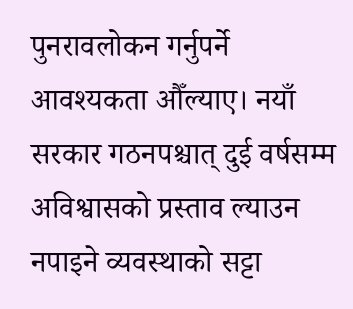पुनरावलोकन गर्नुपर्ने आवश्यकता औँल्याए। नयाँ सरकार गठनपश्चात् दुई वर्षसम्म अविश्वासको प्रस्ताव ल्याउन नपाइने व्यवस्थाको सट्टा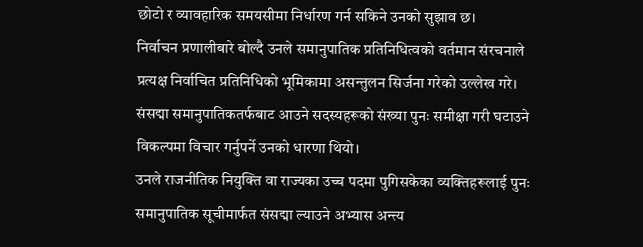छोटो र व्यावहारिक समयसीमा निर्धारण गर्न सकिने उनको सुझाव छ।
निर्वाचन प्रणालीबारे बोल्दै उनले समानुपातिक प्रतिनिधित्वको वर्तमान संरचनाले प्रत्यक्ष निर्वाचित प्रतिनिधिको भूमिकामा असन्तुलन सिर्जना गरेको उल्लेख गरे। संसद्मा समानुपातिकतर्फबाट आउने सदस्यहरूको संख्या पुनः समीक्षा गरी घटाउने विकल्पमा विचार गर्नुपर्ने उनको धारणा थियो।
उनले राजनीतिक नियुक्ति वा राज्यका उच्च पदमा पुगिसकेका व्यक्तिहरूलाई पुनः समानुपातिक सूचीमार्फत संसद्मा ल्याउने अभ्यास अन्त्य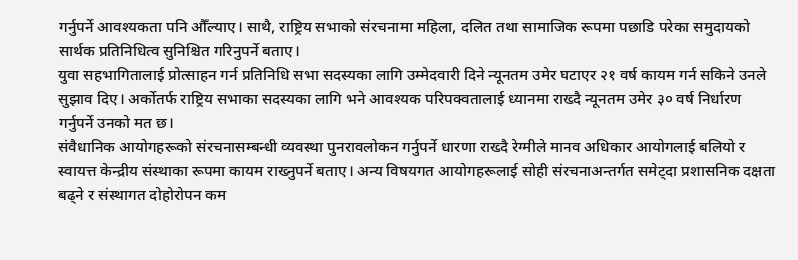गर्नुपर्ने आवश्यकता पनि औँल्याए। साथै, राष्ट्रिय सभाको संरचनामा महिला, दलित तथा सामाजिक रूपमा पछाडि परेका समुदायको सार्थक प्रतिनिधित्व सुनिश्चित गरिनुपर्ने बताए।
युवा सहभागितालाई प्रोत्साहन गर्न प्रतिनिधि सभा सदस्यका लागि उम्मेदवारी दिने न्यूनतम उमेर घटाएर २१ वर्ष कायम गर्न सकिने उनले सुझाव दिए। अर्कोतर्फ राष्ट्रिय सभाका सदस्यका लागि भने आवश्यक परिपक्वतालाई ध्यानमा राख्दै न्यूनतम उमेर ३० वर्ष निर्धारण गर्नुपर्ने उनको मत छ।
संवैधानिक आयोगहरूको संरचनासम्बन्धी व्यवस्था पुनरावलोकन गर्नुपर्ने धारणा राख्दै रेग्मीले मानव अधिकार आयोगलाई बलियो र स्वायत्त केन्द्रीय संस्थाका रूपमा कायम राख्नुपर्ने बताए। अन्य विषयगत आयोगहरूलाई सोही संरचनाअन्तर्गत समेट्दा प्रशासनिक दक्षता बढ्ने र संस्थागत दोहोरोपन कम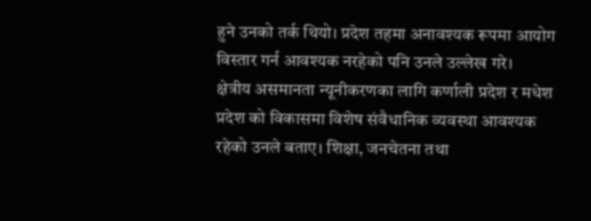हुने उनको तर्क थियो। प्रदेश तहमा अनावश्यक रूपमा आयोग विस्तार गर्न आवश्यक नरहेको पनि उनले उल्लेख गरे।
क्षेत्रीय असमानता न्यूनीकरणका लागि कर्णाली प्रदेश र मधेश प्रदेश को विकासमा विशेष संवैधानिक व्यवस्था आवश्यक रहेको उनले बताए। शिक्षा, जनचेतना तथा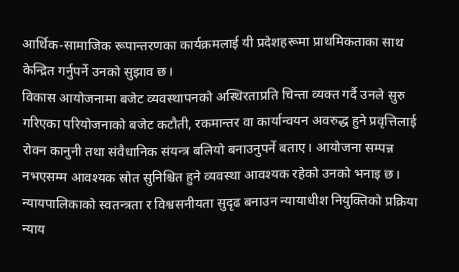आर्थिक-सामाजिक रूपान्तरणका कार्यक्रमलाई यी प्रदेशहरूमा प्राथमिकताका साथ केन्द्रित गर्नुपर्ने उनको सुझाव छ।
विकास आयोजनामा बजेट व्यवस्थापनको अस्थिरताप्रति चिन्ता व्यक्त गर्दै उनले सुरु गरिएका परियोजनाको बजेट कटौती, रकमान्तर वा कार्यान्वयन अवरुद्ध हुने प्रवृत्तिलाई रोक्न कानुनी तथा संवैधानिक संयन्त्र बलियो बनाउनुपर्ने बताए। आयोजना सम्पन्न नभएसम्म आवश्यक स्रोत सुनिश्चित हुने व्यवस्था आवश्यक रहेको उनको भनाइ छ।
न्यायपालिकाको स्वतन्त्रता र विश्वसनीयता सुदृढ बनाउन न्यायाधीश नियुक्तिको प्रक्रिया न्याय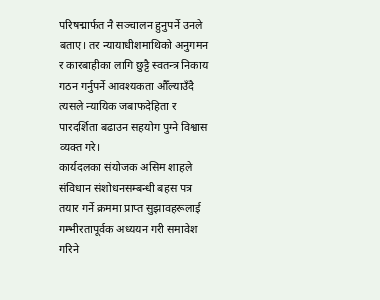परिषद्मार्फत नै सञ्चालन हुनुपर्ने उनले बताए। तर न्यायाधीशमाथिको अनुगमन र कारबाहीका लागि छुट्टै स्वतन्त्र निकाय गठन गर्नुपर्ने आवश्यकता औँल्याउँदै त्यसले न्यायिक जबाफदेहिता र पारदर्शिता बढाउन सहयोग पुग्ने विश्वास व्यक्त गरे।
कार्यदलका संयोजक असिम शाहले संविधान संशोधनसम्बन्धी बहस पत्र तयार गर्ने क्रममा प्राप्त सुझावहरूलाई गम्भीरतापूर्वक अध्ययन गरी समावेश गरिने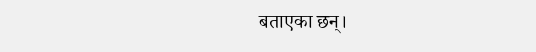बताएका छन्।